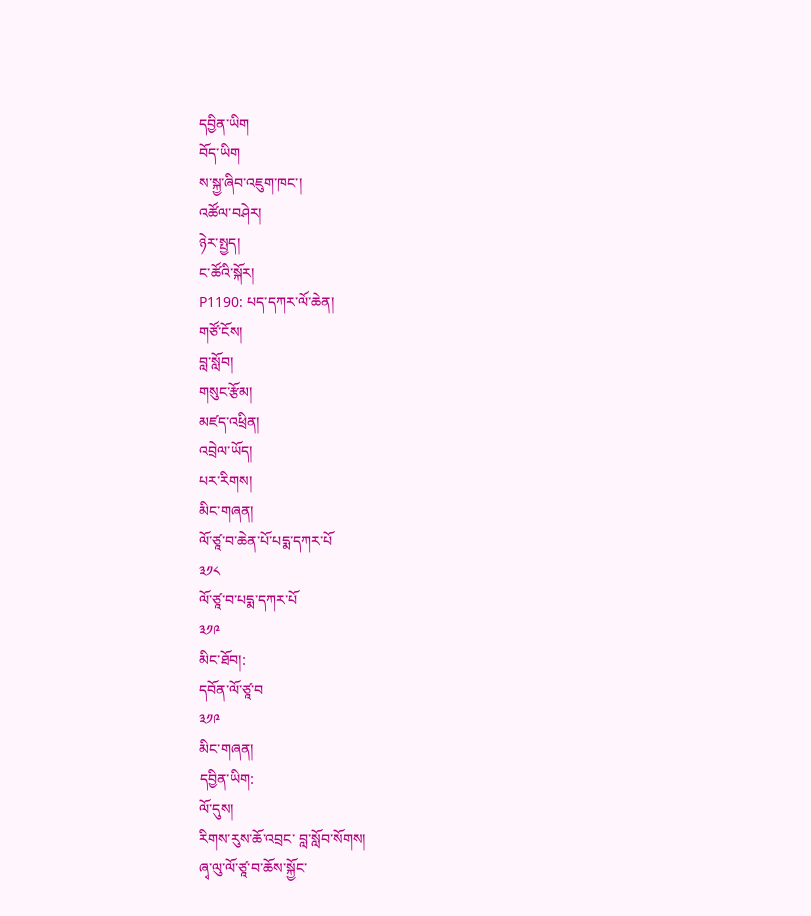དབྱིན་ཡིག
བོད་ཡིག
ས་སྐྱ་ཞིབ་འཇུག་ཁང་།
འཚོལ་བཤེར།
ཉེར་སྤྱད།
ང་ཚོའི་སྐོར།
P1190: པད་དཀར་ལོ་ཆེན།
གཙོ་ངོས།
བླ་སློབ།
གསུང་རྩོམ།
མཛད་འཕྲིན།
འབྲེལ་ཡོད།
པར་རིགས།
མིང་གཞན།
ལོ་ཙཱ་བ་ཆེན་པོ་པདྨ་དཀར་པོ
༣༡༨
ལོ་ཙཱ་བ་པདྨ་དཀར་པོ
༣༡༩
མིང་ཐོབ།:
དབོན་ལོ་ཙཱ་བ
༣༡༩
མིང་གཞན།
དབྱིན་ཡིག:
ལོ་དུས།
རིགས་རུས་ཆོ་འབྲང་ བླ་སློབ་སོགས།
ཞྭ་ལུ་ལོ་ཙཱ་བ་ཆོས་སྐྱོང་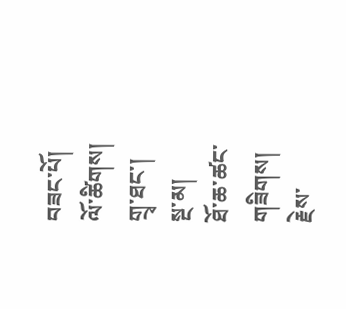བཟང་པོ།
ལོ་ཚིགས།
གྲྭ་ཐང་།
སྔ་མ།
ཐོ་ཆ་ཚང་གཟིགས།
རྗེས་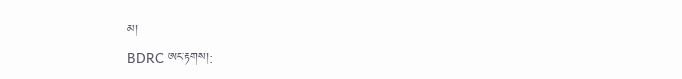མ།
BDRC ཨང་རྟགས།: